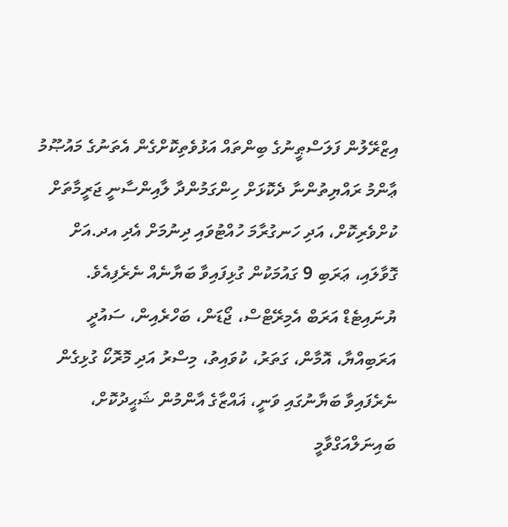އިޒްރޭލުން ފަލަސްޠީނުގެ ބިންތައް އަޅުވެތިކޮށްގެން އެތަނުގެ މައުޞޫމު ޢާންމު ރައްޔިތުންނާ ދެކޮޅަށް ހިންގަމުންދާ ލާއިންސާނީ ޖަރީމާތަށް ކުށްވެރިކޮށް، އަދި ހަނގުރާމަ ހުއްޓުވައި ދިނުމަށް އެދި އދ.އަށް ގޮވާލައި، ޢަރަބި 9 ގައުމަކުން ގުޅިފައިވާ ބަޔާނެއް ނެރެފިއެވެ.
ޔުނައިޓެޑް އަރަބް އެމިރޭޓްސް، ޖޯޑަން، ބަހްރެއިން، ސައުދީ އަރަބިއްޔާ، އޮމާން، ގަތަރު، ކުވައިތު، މިސްރު އަދި މޮރޮކޯ ގުޅިގެން ނެރެފައިވާ ބަޔާނުގައި ވަނީ، ޣައްޒާގެ އާންމުން ޝަޙީދުކޮށް، ބައިނަލްއަގްވާމީ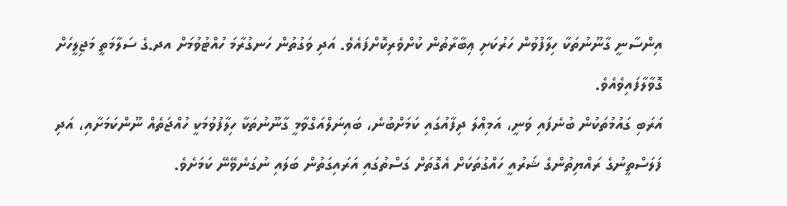އިންސާނީ ގާނޫނުތަކާ ހިލާފުވުން ހަރުކަށި ޢިބާރާތުން ކުށްވެރިކޮށްފައެވެ. އަދި ވަގުތުން ހަނގުރާމަ ހުއްޓުވުމަށް އދ.ގެ ސަލާމަތީ މަޖިލީހަށް ގޮވާލާފައިވެއެވެ.
އަރަބި ގައުމުތަކުން ބުނެފައި ވަނީ، އަމިއްލަ ދިފާއުގައި ކަމަށްބުނެ، ބައިނަލްއަގްވާމީ ގާނޫނުތަކާ ހިލާފުވުމަކީ ހުއްޖަތެއް ނޫންކަމަށާއި، އަދި ފަލަސްތީނުގެ ރައްޔިތުންގެ ޝަރުއީ ހައްގުތަކަށް އެގޮތަށް ގަސްތުގައި އަރައިގަތުން ބަލައި ނުގަނެވޭނޭ ކަމަށެވެ.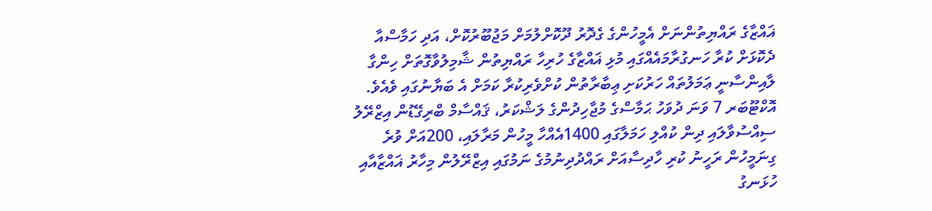ޣައްޒާގެ ރައްޔިތުންނަށް އެމީހުންގެ ގެދޮރު ދޫކޮށްލުމަށް މަޖުބޫރުކޮށް، އަދި ހަމާސްއާ ދެކޮޅަށް ކުރާ ހަނގުރާމައެއްގައި މުޅި ޣައްޒާގެ ހުރިހާ ރައްޔިތުން ޝާމިލުވާގޮތަށް ހިންގާ ލާއިންސާނީ ޢަމަލުތައް ހަރުކަށި ޢިބާރާތުން ކުށްވެރިކުރާ ކަމަށް އެ ބަޔާނުގައި ވެއެވެ.
އޮކްޓޫބަރ 7 ވަނަ ދުވަހު ޙަމާސްގެ މުޖާހިދުންގެ ލަޝްކަރު، ޤައްސާމް ބްރިގޭޑުން އިޒްރޭލު ސިއްސުވާލައި ދިން ކުއްލި ހަމަލާގައި 1400އެއްހާ މީހުން މަރާލައި، 200އަށް ވުރެ ގިނަމީހުން ރަހީނު ކުރި ހާދިސާއަށް ރައްދުދިނުމުގެ ނަމުގައި އިޒްރޭލުން މިހާރު ޣައްޒާއާއި ހުޅަނގު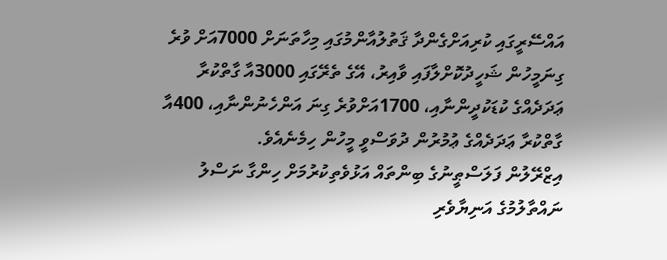އައްސޭރީގައި ކުރިއަށްގެންދާ ޤަތުލުއާންމުގައި މިހާތަނަށް 7000އަށް ވުރެ ގިނަމީހުން ޝަހީދުކޮށްލާފައި ވާއިރު، އޭގެ ތެރޭގައި 3000އާ ގާތްކުރާ ޢަދަދެއްގެ ކުޑަކުދީންނާއި، 1700އަށްވުރެ ގިނަ އަންހެނުންނާއި، 400އާ ގާތްކުރާ ޢަދަދެއްގެ ޢުމުރުން ދުވަސްވީ މީހުން ހިމެނެއެވެ.
އިޒްރޭލުން ފަލަސްޠީނުގެ ބިންތައް އަޅުވެތިކުރުމަށް ހިންގާ ނަސްލު ނައްތާލުމުގެ އަނިޔާވެރި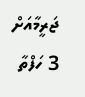ޖަރީމާއަށް 3 ހަފްތާ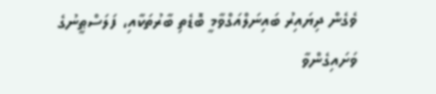ވެގެން ދިޔައިރު ބައިނަލްއަގްވާމީ ބޮޑެތި ބާރުތަކާއި، ފަލަސްޠީނުގެ ވަށައިގެންވާ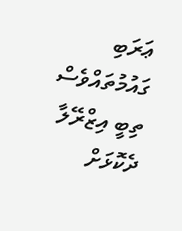ޢަރަބި ގައުމުތައްވެސް ތިބީ އިޒްރޭލާ ދެކޮޅަށް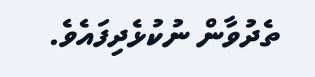ތެދުވާން ނުކުޅެދިފައެވެ.